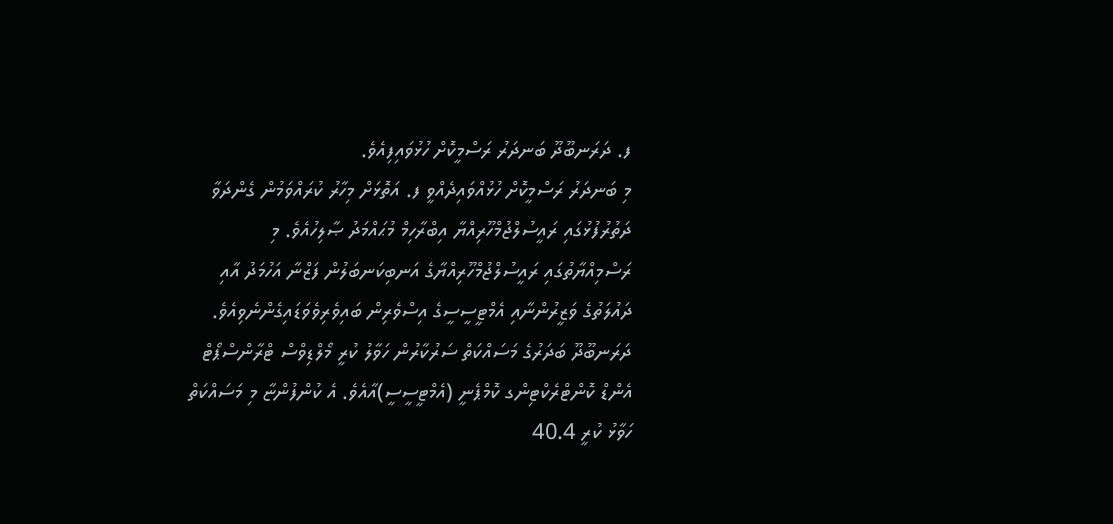ފ. ދަރަނބޫދޫ ބަނދަރު ރަސްމީކޮށް ހުޅުވައިފިއެވެ.
މި ބަނދަރު ރަސްމީކޮށް ހުޅުއްވައިދެއްވީ ފ. އަތޮޅަށް މިހާރު ކުރައްވަމުން ގެންދަވާ ދަތުރުފުޅުގައި ރައީސުލްޖުމްހޫރިއްޔާ އިބްރާހިމް މުޙައްމަދު ޞާލިހުއެވެ. މި ރަސްމިއްޔާތުގައި ރައީސުލްޖުމްހޫރިއްޔާގެ އަނބިކަނބަލުން ފަޒްނާ އަހުމަދު އާއި ދައުލަތުގެ ވަޒީރުންނާއި އެމްޓީސީސީގެ އިސްވެރިން ބައިވެރިވެވަޑައިގެންނެވިއެވެ.
ދަރަނބޫދޫ ބަދަރުގެ މަސައްކަތް ސަރުކާރުން ހަވާލު ކުރީ މޯލްޑިވްސް ޓްރާންސްޕޯޓް އެންޑް ކޮންޓްރެކްޓިންގ ކޮމްޕެނީ (އެމްޓީސީސީ)އާއެވެ. އެ ކުންފުންޏާ މި މަސައްކަތް ހަވާޅު ކުރީ 40.4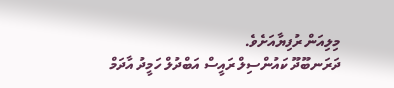މިލިއަން ރުފިޔާއަށެވެ.
ދަރަނބޫދޫ ކައުންސިލް ރައީސް އަބްދުލް ހަމީދު އާދަމް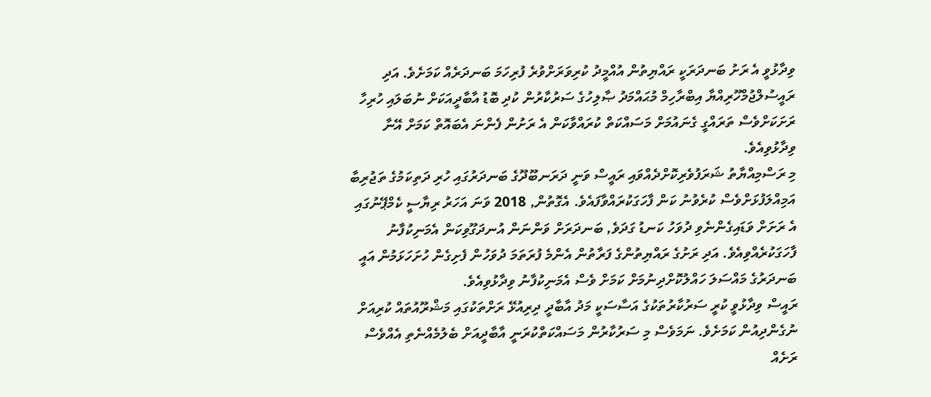ވިދާޅުވީ އެ ރަށު ބަނދަރަކީ ރައްޔިތުން އުއްމީދު ކުރިވަރަށްވުރެ ފުރިހަމަ ބަނދަރެއް ކަމަށެވެ. އަދި ރައީސުލްޖުމްހޫރިއްޔާ އިބްރާހިމް މުޙައްމަދު ޞާލިހުގެ ސަރުކާރުން ކުދި ބޮޑު އާބާދީއަކަށް ނުބަލައި ހުރިހާ ރަށަކަށްވެސް ތަރައްގީ ގެނައުމަށް މަސައްކަތް ކުރައްވާކަން އެ ރަށުން ފެންނަ އެބައޮތް ކަމަށް އޭނާ ވިދާޅުވިއެވެ.
މި ރަސްމިއްޔާތު ޝަރަފުވެރިކޮށްދެއްވައި ރައީސް ވަނީ ދަރަނބޫދޫގެ ބަނދަރުގައި ހުރި ދަތިކަމުގެ ތަޖުރިބާ އަމިއްލަފުޅަށްވެސް ކުރެވުނު ކަން ފާހަގަކުރައްވާފައެވެ. އެގޮތުން, 2018 ވަނަ އަހަރު ރިޔާސީ ކެމްޕޭނުގައި އެ ރަށަށް ވަޑައިގެންނެވި ދުވަހު ކަނޑު ގަދަވެ, ބަނދަރަށް ވަންނަން އުނދަގޫވިކަން އެމަނިކުފާނު ފާހަގަކުރެއްވިއެވެ. އަދި ރަށުގެ ރައްޔިތުންގެ ފަރާތުން އެންމެ ފުރަތަމަ ދުވަހުން ފެށިގެން ހުށަހަޅަމުން އައީ ބަނދަރުގެ މައްސަލަ ހައްލުކޮށްދިނުމަށް ކަމަށް ވެސް އެމަނިކުފާނު ވިދާޅުވިއެވެ.
ރައީސް ވިދާޅުވީ ކުރީ ސަރުކާރުތަކުގެ އަސާސަކީ މަދު އާބާދީ ދިރިއުޅޭ ރަށްތަކުގައި މަޝްރޫއުތައް ކުރިއަށް ނުގެންދިއުން ކަމަށެވެ. ނަމަވެސް މި ސަރުކާރުން މަސައްކަތްކުރަނީ އާބާދީއަށް ބެލުމެއްނެތި އެއްވެސް ރަށެއް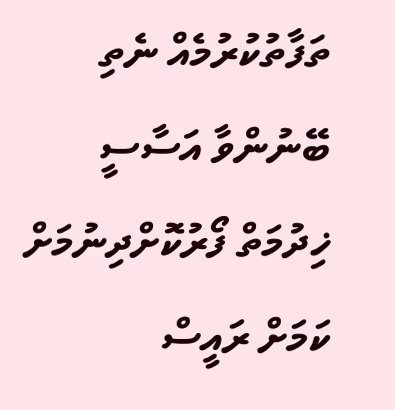ތަފާތުކުރުމެއް ނެތި ބޭނުންވާ އަސާސީ ޚިދުމަތް ފޯރުކޮށްދިނުމަށް ކަމަށް ރައީސް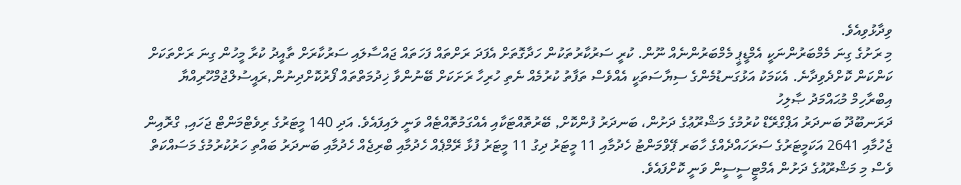ވިދާޅުވިއެވެ.
މި ރަށުގެ ގިނަ މެމްބަރުންނަކީ އެމްޑީޕީ މެމްބަރުންނެއް ނޫން. ކުރީ ސަރުކާރުތަކުން ހަދާގޮތަށް އެފަދަ ރަށްތައް ފަހަތައް ޖައްސާލައި ސަރުކާރަށް ތާއީދު ކުރާ މީހުން ގިނަ ރަށްތަކަށް ކަންކަން ކޮށްދެވިދާނެ. އެކަމަކު އަޅުގަނޑުމެންގެ ސިޔާސަތަކީ އެއްވެސް ތަފާތު ކުރުމެއް ނެތި ހުރިހާ ރަށަކަށް ބޭނުންވާ ޚިދުމަތްތައް ފޯރުކޮށްދިނުން,ރައީސުލްޖުމްހޫރިއްޔާ އިބްރާހިމް މުޙައްމަދު ޞާލިހު
ދަރަނބޫދޫ ބަނދަރު އަޕްގްރޭޑް ކުރުމުގެ މަޝްރޫޢުގެ ދަށުން، ބަނދަރު ފުންކޮށް, ބޭރުތޮއްޓަކާއި އެއްގަމުތޮއްޓެއް ވަނީ ލައިފައެވެ. އަދި 140 މީޓަރުގެ ރިވެޓްމަންޓް ޖަހައި, ގްރޮއިން ޖެހުމާއި 2641 އަކަމީޓަރުގެ ސަރަހައްދެއްގެ ހާބަރ ޕޭވްމަންޓު ހެދުމާއި 11 މީޓަރު ދިގު 11 މީޓަރު ފުޅާ ރޭމްޕެއް ހެދުމާއި ބްރިޖެއް ހެދުމާއި ބަނދަރު ބައްތި ހަރުކުރުމުގެ މަސައްކަތް ވެސް މި މަޝްރޫއުގެ ދަށުން އެމްޓީސީސީން ވަނީ ކޮށްފައެވެ.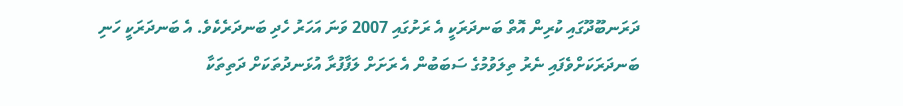ދަރަނބޫދޫގައި ކުރިން އޮތް ބަނދަރަކީ އެ ރަށުގައި 2007 ވަނަ އަހަރު ހެދި ބަނދަރެކެވެ. އެ ބަނދަރަކީ ހަނި ބަނދަރަކަށްވެފައި ނެރު ތިލަވުމުގެ ސަބަބުން އެ ރަށަށް ލަފާފުރާ އުޅަނދުތަކަށް ދަތިތަކާ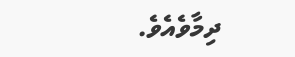ދިމާވެއެވެ.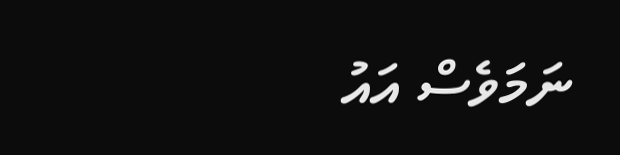ނަމަވެސް އައު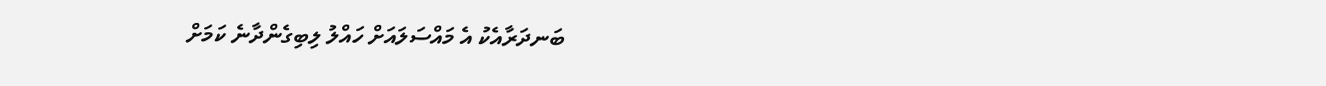ބަނދަރާއެކު އެ މައްސަލައަށް ހައްލު ލިބިގެންދާނެ ކަމަށް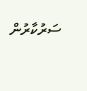ސަރުކާރުން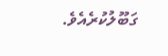ގަބޫލުކުރެއެވެ.